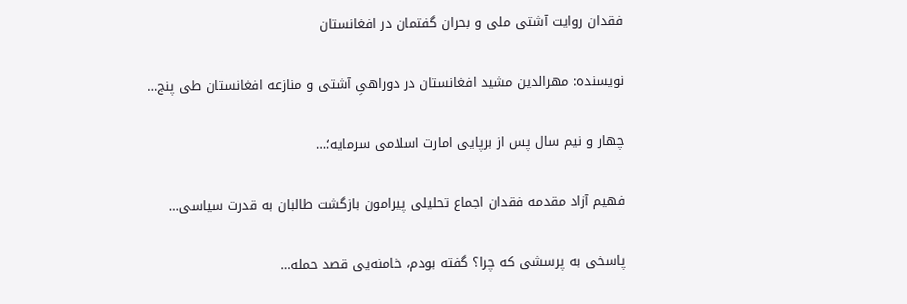فقدان روایت آشتی ملی و بحران گفتمان در افغانستان

نویسنده: مهرالدین مشید افغانستان در دوراهیِ آشتی و منازعه افغانستان طی پنج…

چهار و نیم سال پس از برپایی امارت اسلامی سرمایه؛…

فهیم آزاد مقدمه فقدان اجماع تحلیلی پیرامون بازگشت طالبان به قدرت سیاسی…

پاسخی به پرسشی که چرا؟ گفته بودم، خامنه‌یی قصد حمله…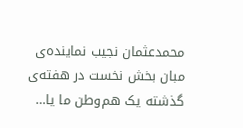محمدعثمان نجیب نماینده‌ی مبان بخش نخست در هفته‌ی گذشته‌ یک هم‌وطن ما یا…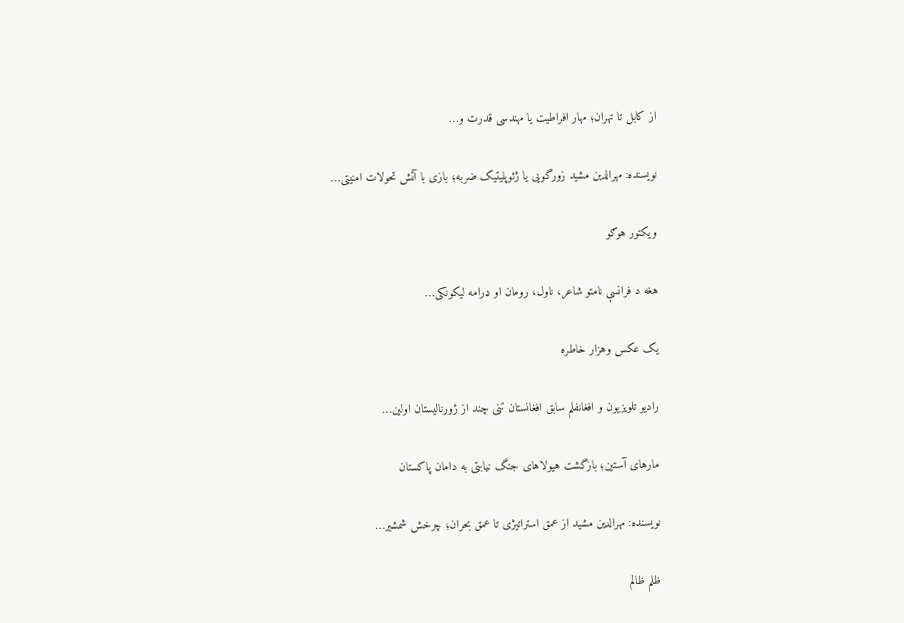از کابل تا تهران؛ مهار افراطیت یا مهندسی قدرت و…

نویسنده: مهرالدین مشید زورگویی یا ژئوپلیتیک ضربه؛ بازی با آتش تحولات امنیتی…

ویکتور هوګو

هغه د فرانسې نامتو شاعر، ناول، رومان او ډرامه لیکونکی…

یک عکس وهزار خاطره

راديو تلويزيون و افغانفلم سابق افغانستان تنى چند از ژورناليستان اولين…

مارهای آستین؛ بازگشت هیولاهای جنگ نیابتی به دامان پاکستان

نویسنده: مهرالدین مشید از عمق استراتیژی تا عمق بحران؛ چرخش شمشیر…

ظلم ظالم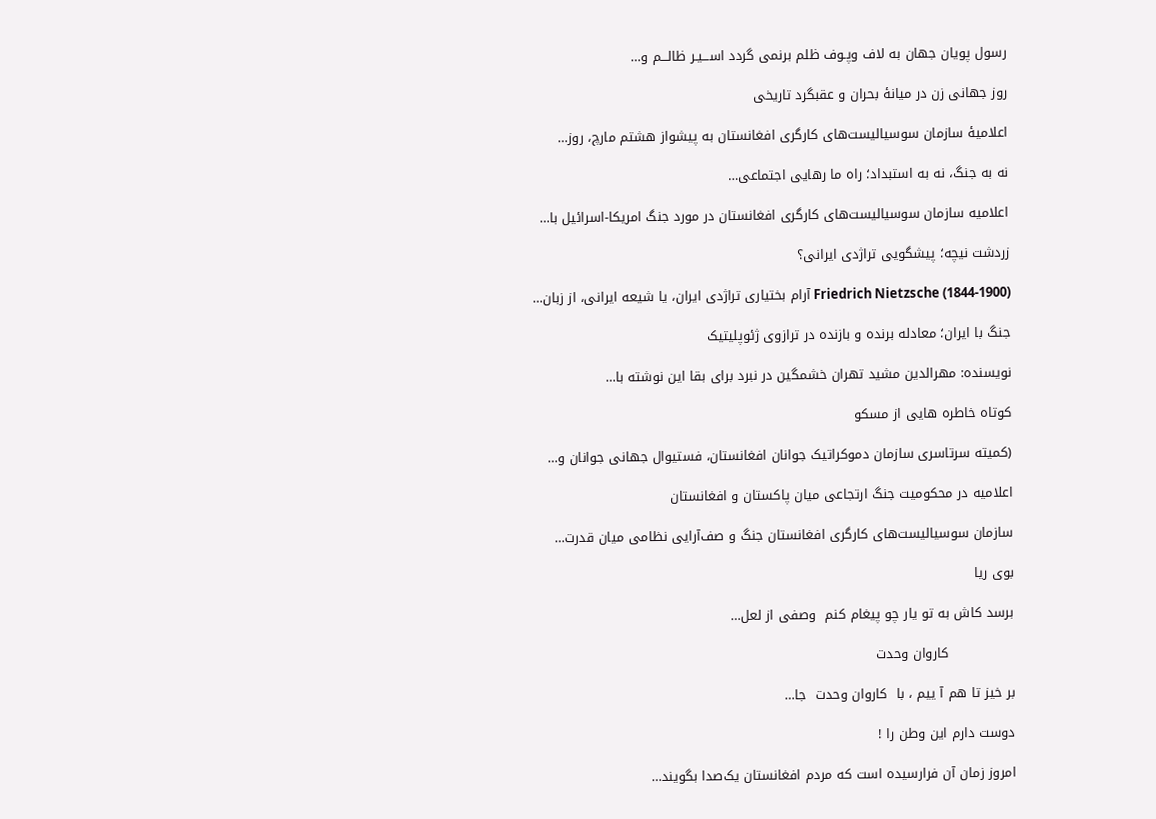رسول پویان جهان به لاف وپـوف ظلم برنمی گردد اســـیـر ظالـــم و…

روز جهانی زن در میانۀ بحران و عقبگرد تاریخی

اعلامیۀ سازمان سوسیالیست‌های کارگری افغانستان به پیشواز هشتم مارچ، روز…

نه به جنگ، نه به استبداد؛ راه ما رهایی اجتماعی…

اعلامیه سازمان سوسیالیست‌های کارگری افغانستان در مورد جنگ امریکا-اسرائیل با…

زردشت نیچه؛ پیشگویی تراژدی ایرانی؟

Friedrich Nietzsche (1844-1900) آرام بختیاری تراژدی ایران، یا شیعه ایرانی، از زبان…

جنگ با ایران؛ معادله برنده و بازنده در ترازوی ژئوپلیتیک

نویسنده: مهرالدین مشید تهران خشمگین در نبرد برای بقا این نوشته با…

کوتاه خاطره هایی از مسکو

(کمیته سرتاسری سازمان دموکراتیک جوانان افغانستان، فستیوال جهانی جوانان و…

اعلامیه در محکومیت جنگ ارتجاعی میان پاکستان و افغانستان

سازمان سوسیالیست‌های کارگری افغانستان جنگ و صف‌آرایی نظامی میان قدرت…

بوی ریا

برسد کاش به تو یار چو پیغام کنم  وصفی از لعل…

               کاروان وحدت

بر خیز تا هم آ ییم ، با  کاروان وحدت  جا…

دوست دارم این وطن را !

امروز زمان آن فرارسیده است که مردم افغانستان یک‌صدا بگویند…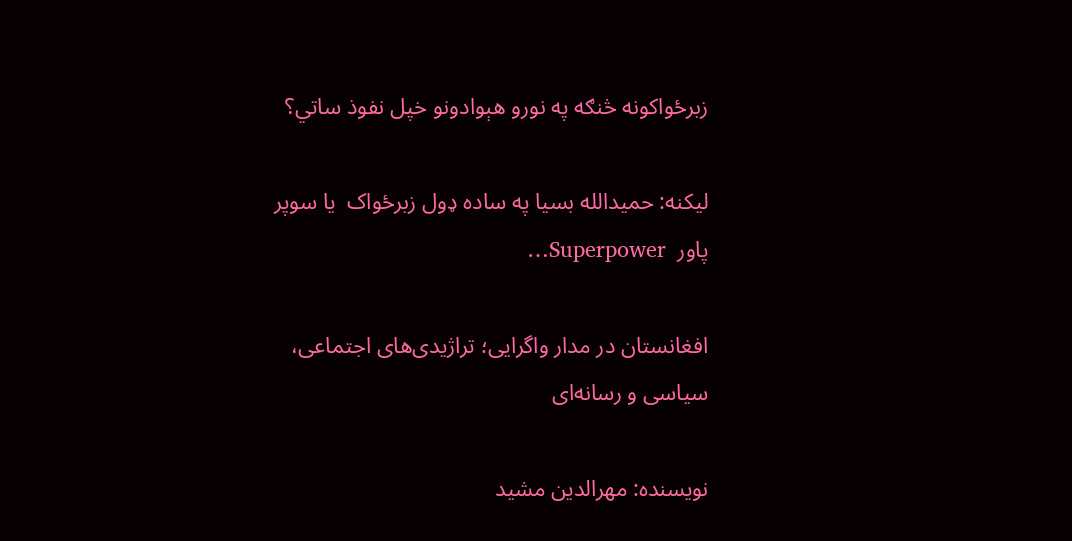زبرځواکونه څنګه په نورو هېوادونو خپل نفوذ ساتي؟

ليکنه: حميدالله بسيا په ساده ډول زبرځواک  يا سوپر پاور  Superpower…

افغانستان در مدار واگرایی؛ تراژیدی‌های اجتماعی، سیاسی و رسانه‌ای

نویسنده: مهرالدین مشید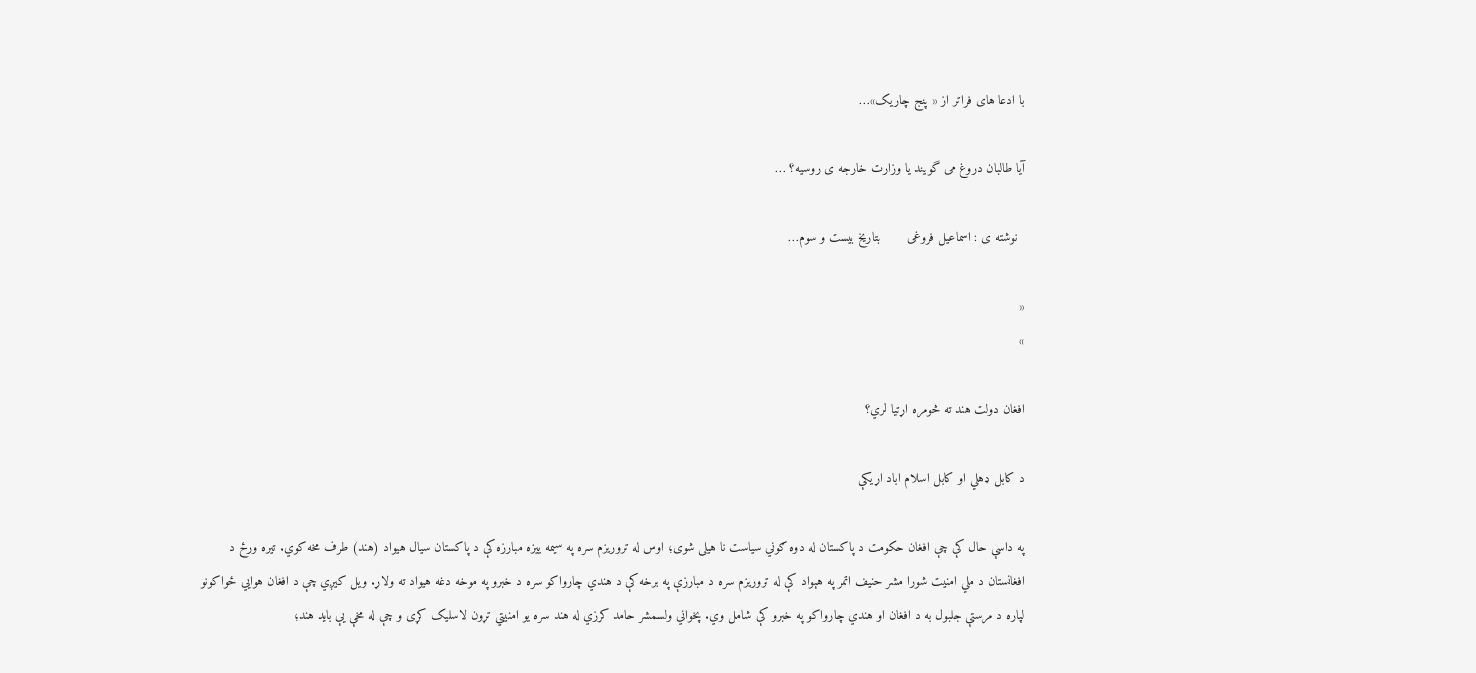با ادعا های فراتر از « پنج چاریک»…

آیا طالبان دروغ می گویند یا وزارت خارجه ی روسیه؟ …

  نوشته ی : اسماعیل فروغی       بتاریخ بیست و سوم…

«
»

افغان دولت هند ته څومره اړتیا لري؟

د کابل ډهلي او کابل اسلام اباد اړیکې

په داسې حال کې چې افغان حکومت د پاکستان له دوه ګوني سیاست نا هیلی شوی؛ اوس له تروریزم سره په سیمه ییزه مبارزه کې د پاکستان سیال هیواد (هند) طرف مخه کوي. تیره ورځ د افغانستان د ملي امنیت شورا مشر حنیف اتمر په هېواد کې له تروریزم سره د مبارزې په برخه کې د هندي چارواکو سره د خبرو په موخه دغه هیواد ته ولاړ. ویل کیږي چې د افغان هوايي ځواکونو لپاره د مرستې جلبول به د افغان او هندي چارواکو په خبرو کې شامل وي. پخواني ولسمشر حامد کرزي له هند سره یو امنیتي تړون لاسلیک کړی و چې له مخې یې باید هند؛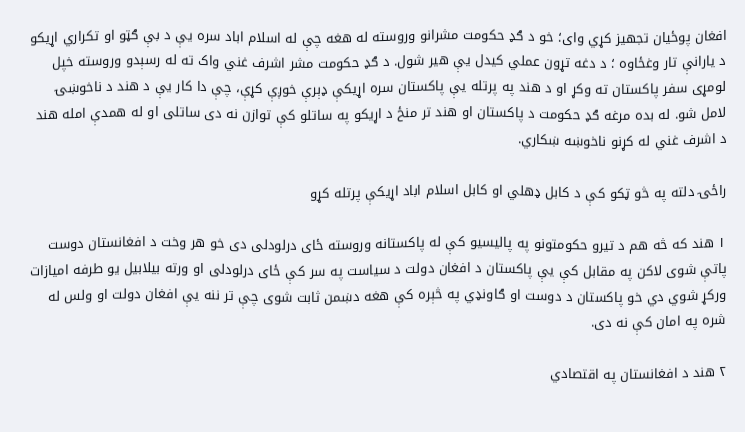افغان پوځیان تجهیز کړي وای؛ خو د ګډ حکومت مشرانو وروسته له هغه چې له اسلام اباد سره یې د بې ګټو او تکراري اړیکو د یارانې تار وغځاوه ؛ د دغه تړون عملي کیدل یې هیر شول. د ګډ حکومت مشر اشرف غني واک ته له رسېدو وروسته خپل لومړی سفر پاکستان ته وکړ او د هند په پرتله يې پاکستان سره اړيکې ډېرې خوږې کړې، چې دا کار يې د هند د ناخوښۍ لامل شو. له بده مرغه ګډ حکومت د پاکستان او هند تر منځ د اړيکو په ساتلو کې توازن نه دی ساتلی او له همدې امله هند د اشرف غني له کړنو ناخوښه ښکاري.

راځۍ دلته په څو ټکو کې د کابل ډهلي او کابل اسلام اباد اړیکې پرتله کړو

۱ هند که څه هم د تیرو حکومتونو په پالیسیو کې له پاکستانه وروسته ځای درلودلی دی خو هر وخت د افغانستان دوست پاتې شوی لاکن په مقابل کې یې پاکستان د افغان دولت د سیاست په سر کې ځای درلودلی او ورته بیلابیل یو طرفه امیازات ورکړ شوي دي خو پاکستان د دوست او ګاونډي په څېره کې هغه دښمن ثابت شوی چې تر ننه یې افغان دولت او ولس له شره په امان کې نه دی.

۲ هند د افغانستان په اقتصادي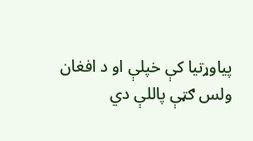پیاوړتیا کې خپلې او د افغان ولس ګټې پاللې دي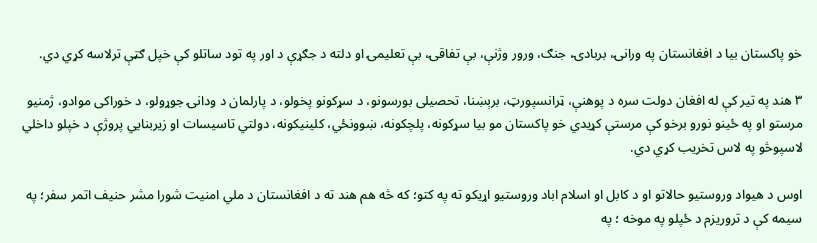خو پاکستان بیا د افغانستان په ورانۍ، بربادۍ، جنګ، ورور وژنې، بې تفاقۍ، بې تعلیمۍ او دلته د جګړې د اور په تود ساتلو کې خپل ګټې ترلاسه کړي دي.

۳ هند په تیر کې له افغان دولت سره د پوهنې، ټرانسپورټ، برېښنا، تحصیلی بورسونو، د سړکونو پخولو، د پارلمان د ودانۍ جوړولو، د خوراکی موادو، ژمنیو مرستو او په ځینو نورو برخو کې مرستې کړيدي خو پاکستان مو بیا سړکونه، پلچکونه، ښوونځي، کلینیکونه، دولتي تاسیسات او زیربنايي پروژې د خپلو داخلي لاسپوڅو په لاس تخریب کړي دي.

اوس د هیواد وروستیو حالاتو او د کابل او اسلام اباد وروستیو اړیکو ته په کتو؛ که څه هم هند ته د افغانستان د ملي امنیت شورا مشر حنیف اتمر سفر؛ په سیمه کې د تروریزم د ځپلو په موخه ؛ په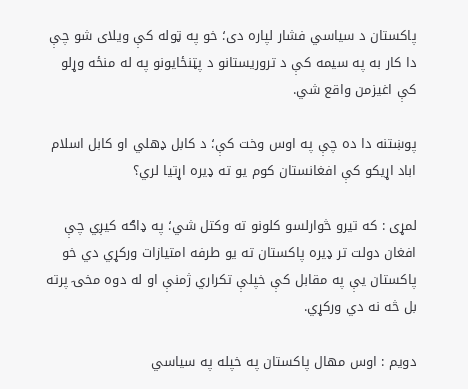پاکستان د سیاسي فشار لپاره دی؛ خو په ټوله کې ویلای شو چې دا کار به په سیمه کې د تروریستانو د پټنځایونو په له منځه وړلو کې اغیزمن واقع شي.

پوښتنه دا ده چې په اوس وخت کې؛ د کابل ډهلي او کابل اسلام اباد اړیکو کې افغانستان کوم یو ته ډیره اړتیا لري؟

لمړی : که تیرو څوارلسو کلونو ته وکتل شي؛ په ډاګه کیږي چې افغان دولت تر ډيره پاکستان ته یو طرفه امتیازات ورکړي دي خو پاکستان یې په مقابل کې خپلې تکراري ژمنې او له دوه مخۍ پرته بل څه نه دي ورکړي.

دویم : اوس مهال پاکستان په خپله په سیاسي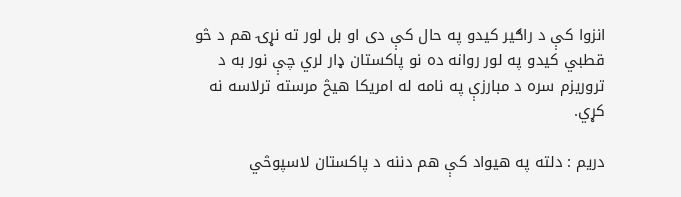انزوا کې د راګیر کیدو په حال کې دی او بل لور ته نړۍ هم د څو قطبي کیدو په لور روانه ده نو پاکستان ډار لري چې نور به د تروریزم سره د مبارزې په نامه له امریکا هیڅ مرسته ترلاسه نه کړي.

دریم : دلته په هیواد کې هم دننه د پاکستان لاسپوڅي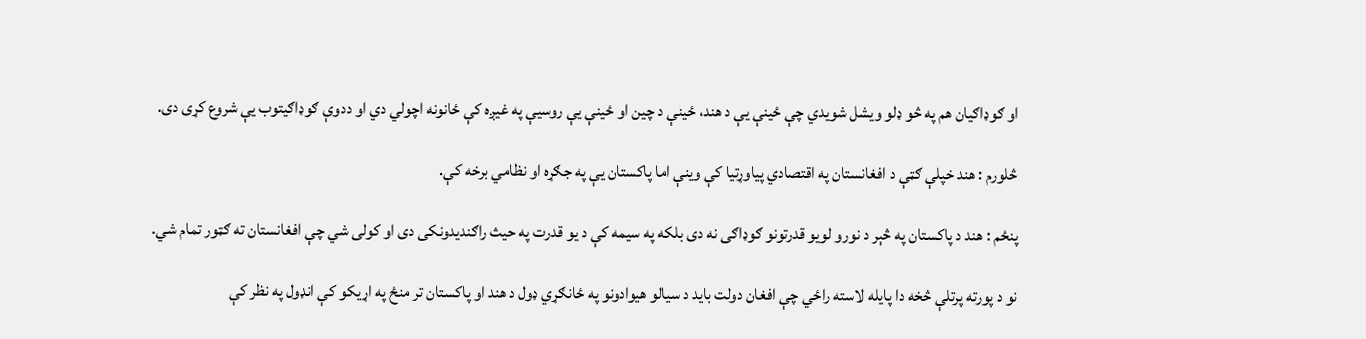او ګوډاګیان هم په څو ډلو ویشل شويدي چې ځينې یې د هند، ځينې د چین او ځینې یې روسیې په غیږه کې ځانونه اچولي دي او ددوې ګوډاګيتوب یې شروع کړی دی.

څلورم : هند خپلې ګټې د افغانستان په اقتصادي پياوړتیا کې وینې اما پاکستان یې په جګړه او نظامي برخه کې.

پنځم : هند د پاکستان په څېر د نورو لویو قدرتونو ګوډاګی نه دی بلکه په سیمه کې د یو قدرت په حیث راګندیدونکی دی او کولی شي چې افغانستان ته ګټور تمام شي.

نو د پورته پرتلې څخه دا پایله لاسته راځي چې افغان دولت باید د سیالو هیوادونو په ځانګړي ډول د هند او پاکستان تر منځ په اړیکو کې انډول په نظر کې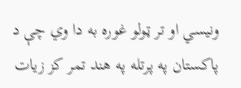ونيسي او تر ټولو غوره به دا وي چې د پاکستان په پرتله په هند تمر کز زیات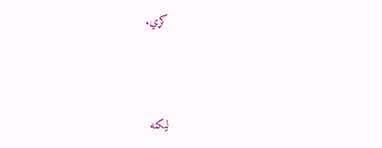کړي.



لیکنه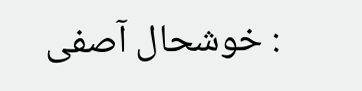: خوشحال آصفی